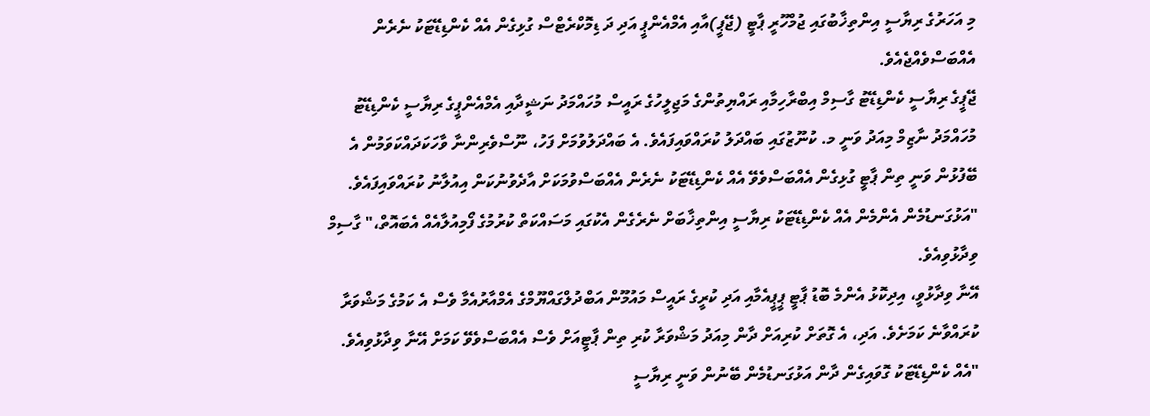މި އަހަރުގެ ރިޔާސީ އިންތިޚާބުގައި ޖުމްހޫރީ ޕާޓީ (ޖޭޕީ)އާއި އެމްއެންޕީ އަދި ދަ ޑިމޮކްރެޓްސް ގުޅިގެން އެއް ކެންޑިޑޭޓަކު ނެރެން އެއްބަސްވެއްޖެއެވެ.
ޖޭޕީގެ ރިޔާސީ ކެންޑިޑޭޓު ގާސިމް އިބްރާހިމާއި ރައްޔިތުންގެ މަޖިލީހުގެ ރައީސް މުހައްމަދު ނަޝީދާއި އެމްއެންޕީގެ ރިޔާސީ ކެންޑިޑޭޓު މުހައްމަދު ނާޒިމް މިއަދު ވަނީ މ. ކުނޫޒުގައި ބައްދަލު ކުރައްވައިފައެވެ. އެ ބައްދަލުވުމަށް ފަހު، ނޫސްވެރިންނާ ވާހަކަދައްކަވަމުން އެ ބޭފުޅުން ވަނީ ތިން ޕާޓީ ގުޅިގެން އެއްބަސްވެވޭ އެއް ކެންޑިޑޭޓަކު ނެރެން އެއްބަސްވުމަކަށް އާދެވުނުކަން އިއުލާނު ކުރައްވައިފައެވެ.
"އަޅުގަނޑުމެން އެންމެން އެއް ކެންޑިޑޭޓަކު ރިޔާސީ އިންތިޚާބަށް ނެރެގެން އެކުގައި މަސައްކަތް ކުރުމުގެ ފޯމިއުލާއެއް އެބައޮތް،" ގާސިމް ވިދާޅުވިއެވެ.
އޭނާ ވިދާޅުވީ، އިދިކޮޅު އެންމެ ބޮޑު ޕާޓީ ޕީޕީއެމާއި އަދި ކުރީގެ ރައީސް މައުމޫން އަބްދުލްގައްޔޫމްގެ އެމްއާރުއެމާ ވެސް އެ ކަމުގެ މަޝްވަރާ ކުރައްވާނެ ކަމަށެވެ. އަދި، އެ ގޮތަށް ކުރިއަށް ދާން މިއަދު މަޝްވަރާ ކުރި ތިން ޕާޓީއަށް ވެސް އެއްބަސްވެވޭ ކަމަށް އޭނާ ވިދާޅުވިއެވެ.
"އެއް ކެންޑިޑޭޓަކު ގޮވައިގެން ދާން އަޅުގަނޑުމެން ބޭނުން ވަނީ ރިޔާސީ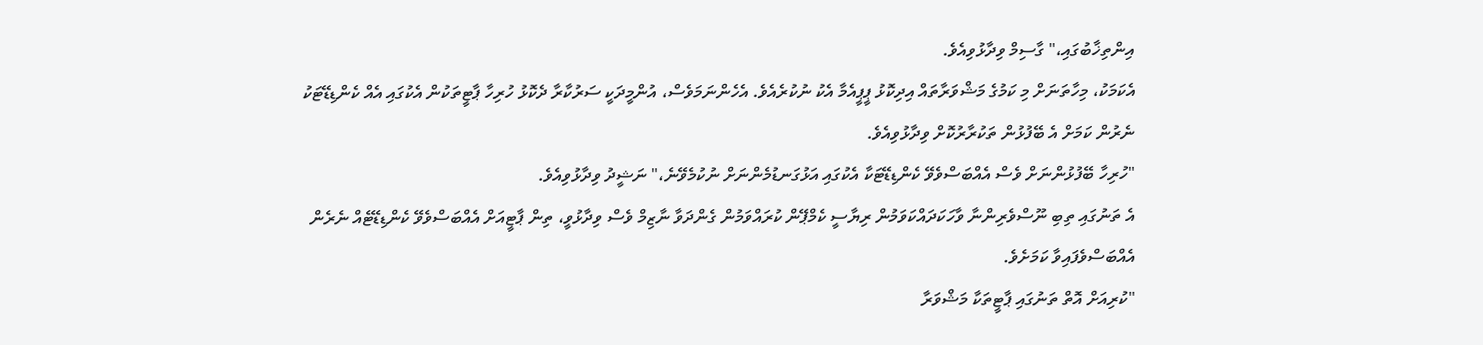އިންތިޚާބުގައި،" ގާސިމް ވިދާޅުވިއެވެ.
އެކަމަކު، މިހާތަނަށް މި ކަމުގެ މަޝްވަރާތައް އިދިކޮޅު ޕީޕީއެމާ އެކު ނުކުރެއެވެ. އެހެންނަމަވެސް، އުންމީދަކީ ސަރުކާރާ ދެކޮޅު ހުރިހާ ޕާޓީތަކުން އެކުގައި އެއް ކެންޑިޑޭޓަކު ނެރުން ކަމަށް އެ ބޭފުޅުން ތަކުރާރުކޮށް ވިދާޅުވިއެވެ.
"ހުރިހާ ބޭފުޅުންނަށް ވެސް އެއްބަސްވެވޭ ކެންޑިޑޭޓަކާ އެކުގައި އަޅުގަނޑުމެންނަށް ނުކުމެވޭނެ،" ނަޝީދު ވިދާޅުވިއެވެ.
އެ ތަނުގައި ތިބި ނޫސްވެރިންނާ ވާހަކަދައްކަވަމުން ރިޔާސީ ކެމްޕޭން ކުރައްވަމުން ގެންދަވާ ނާޒިމް ވެސް ވިދާޅުވީ، ތިން ޕާޓީއަށް އެއްބަސްވެވޭ ކެންޑިޑޭޓެއް ނެރެން އެއްބަސްވެފައިވާ ކަމަށެވެ.
"ކުރިއަށް އޮތް ތަނުގައި ޕާޓީތަކާ މަޝްވަރާ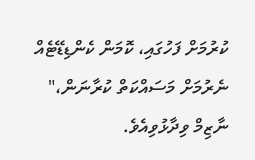ކުރުމަށް ފަހުގައި، ކޮމަން ކެންޑިޑޭޓެއް ނެރުމަށް މަސައްކަތް ކުރާނަން،" ނާޒިމް ވިދާޅުވިއެވެ.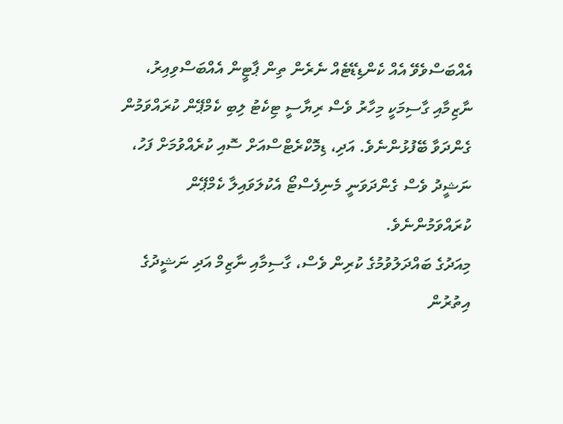އެއްބަސްވެވޭ އެއް ކެންޑިޑޭޓެއް ނެރެން ތިން ޕާޓީން އެއްބަސްވިއިރު، ނާޒިމާއި ގާސިމަކީ މިހާރު ވެސް ރިޔާސީ ޓިކެޓު ލިބި ކެމްޕޭން ކުރައްވަމުން ގެންދަވާ ބޭފުޅުންނެވެ. އަދި، ޑިމޮކްރެޓްސްއަށް ސޮއި ކުރެއްވުމަށް ފަހު، ނަޝީދު ވެސް ގެންދަވަނީ މެނިފެސްޓޯ އެކުލަވައިލާ ކެމްޕޭން ކުރައްވަމުންނެވެ.
މިއަދުގެ ބައްދަލުވުމުގެ ކުރިން ވެސް، ގާސިމާއި ނާޒިމް އަދި ނަޝީދުގެ އިތުރުން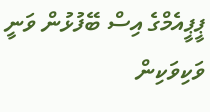ޕީޕީއެމްގެ އިސް ބޭފުޅުން ވަނީ ވަކިވަކިން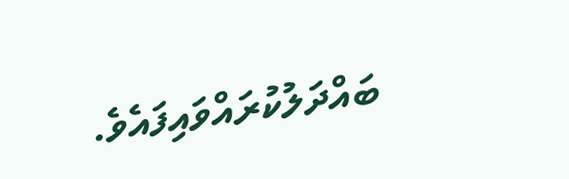ބައްދަލުކުރައްވައިފައެވެ.